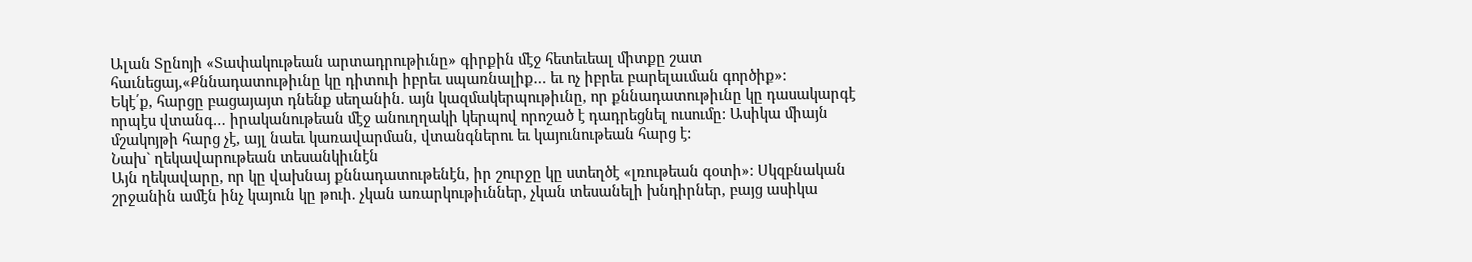Ալան Տընոյի «Տափակութեան արտադրութիւնը» գիրքին մէջ հետեւեալ միտքը շատ հաւնեցայ,«Քննադատութիւնը կը դիտուի իբրեւ սպառնալիք… եւ ոչ իբրեւ բարելաւման գործիք»:
Եկէ՛ք, հարցը բացայայտ դնենք սեղանին. այն կազմակերպութիւնը, որ քննադատութիւնը կը դասակարգէ որպէս վտանգ… իրականութեան մէջ անուղղակի կերպով որոշած է դադրեցնել ուսումը: Ասիկա միայն մշակոյթի հարց չէ, այլ նաեւ կառավարման, վտանգներու եւ կայունութեան հարց է:
Նախ` ղեկավարութեան տեսանկիւնէն
Այն ղեկավարը, որ կը վախնայ քննադատութենէն, իր շուրջը կը ստեղծէ «լռութեան գօտի»: Սկզբնական շրջանին ամէն ինչ կայուն կը թուի. չկան առարկութիւններ, չկան տեսանելի խնդիրներ, բայց ասիկա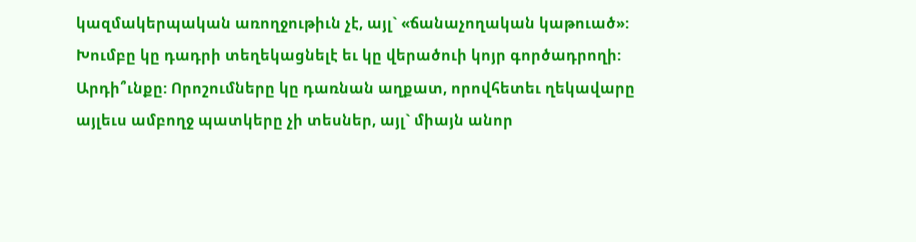կազմակերպական առողջութիւն չէ, այլ` «ճանաչողական կաթուած»: Խումբը կը դադրի տեղեկացնելէ եւ կը վերածուի կոյր գործադրողի: Արդի՞ւնքը: Որոշումները կը դառնան աղքատ, որովհետեւ ղեկավարը այլեւս ամբողջ պատկերը չի տեսներ, այլ` միայն անոր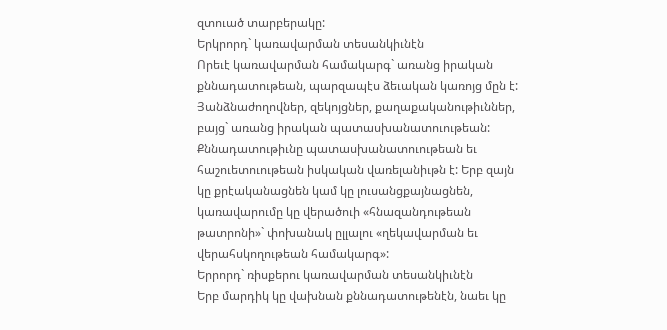զտուած տարբերակը:
Երկրորդ` կառավարման տեսանկիւնէն
Որեւէ կառավարման համակարգ` առանց իրական քննադատութեան, պարզապէս ձեւական կառոյց մըն է: Յանձնաժողովներ, զեկոյցներ, քաղաքականութիւններ, բայց` առանց իրական պատասխանատուութեան: Քննադատութիւնը պատասխանատուութեան եւ հաշուետուութեան իսկական վառելանիւթն է: Երբ զայն կը քրէականացնեն կամ կը լուսանցքայնացնեն, կառավարումը կը վերածուի «հնազանդութեան թատրոնի»` փոխանակ ըլլալու «ղեկավարման եւ վերահսկողութեան համակարգ»:
Երրորդ` ռիսքերու կառավարման տեսանկիւնէն
Երբ մարդիկ կը վախնան քննադատութենէն, նաեւ կը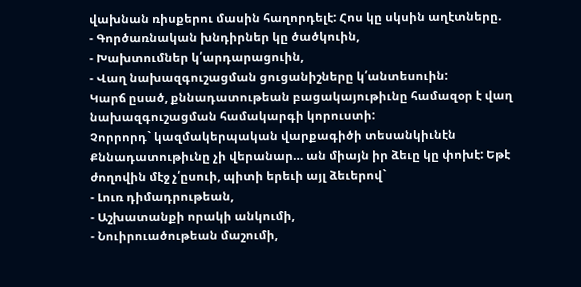վախնան ռիսքերու մասին հաղորդելէ: Հոս կը սկսին աղէտները.
- Գործառնական խնդիրներ կը ծածկուին,
- Խախտումներ կ՛արդարացուին,
- Վաղ նախազգուշացման ցուցանիշները կ՛անտեսուին:
Կարճ ըսած, քննադատութեան բացակայութիւնը համազօր է վաղ նախազգուշացման համակարգի կորուստի:
Չորրորդ` կազմակերպական վարքագիծի տեսանկիւնէն
Քննադատութիւնը չի վերանար… ան միայն իր ձեւը կը փոխէ: Եթէ ժողովին մէջ չ՛ըսուի, պիտի երեւի այլ ձեւերով`
- Լուռ դիմադրութեան,
- Աշխատանքի որակի անկումի,
- Նուիրուածութեան մաշումի,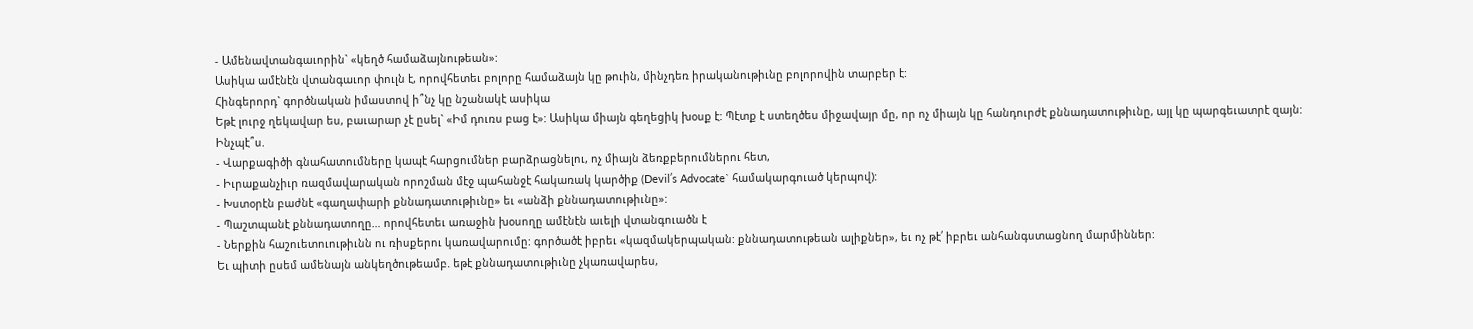- Ամենավտանգաւորին` «կեղծ համաձայնութեան»:
Ասիկա ամէնէն վտանգաւոր փուլն է, որովհետեւ բոլորը համաձայն կը թուին, մինչդեռ իրականութիւնը բոլորովին տարբեր է:
Հինգերորդ` գործնական իմաստով ի՞նչ կը նշանակէ ասիկա
Եթէ լուրջ ղեկավար ես, բաւարար չէ ըսել` «Իմ դուռս բաց է»: Ասիկա միայն գեղեցիկ խօսք է: Պէտք է ստեղծես միջավայր մը, որ ոչ միայն կը հանդուրժէ քննադատութիւնը, այլ կը պարգեւատրէ զայն: Ինչպէ՞ս.
- Վարքագիծի գնահատումները կապէ հարցումներ բարձրացնելու, ոչ միայն ձեռքբերումներու հետ,
- Իւրաքանչիւր ռազմավարական որոշման մէջ պահանջէ հակառակ կարծիք (Devil՛s Advocate` համակարգուած կերպով):
- Խստօրէն բաժնէ «գաղափարի քննադատութիւնը» եւ «անձի քննադատութիւնը»:
- Պաշտպանէ քննադատողը… որովհետեւ առաջին խօսողը ամէնէն աւելի վտանգուածն է
- Ներքին հաշուետուութիւնն ու ռիսքերու կառավարումը: գործածէ իբրեւ «կազմակերպական: քննադատութեան ալիքներ», եւ ոչ թէ՛ իբրեւ անհանգստացնող մարմիններ:
Եւ պիտի ըսեմ ամենայն անկեղծութեամբ. եթէ քննադատութիւնը չկառավարես,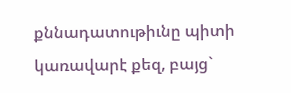քննադատութիւնը պիտի կառավարէ քեզ, բայց`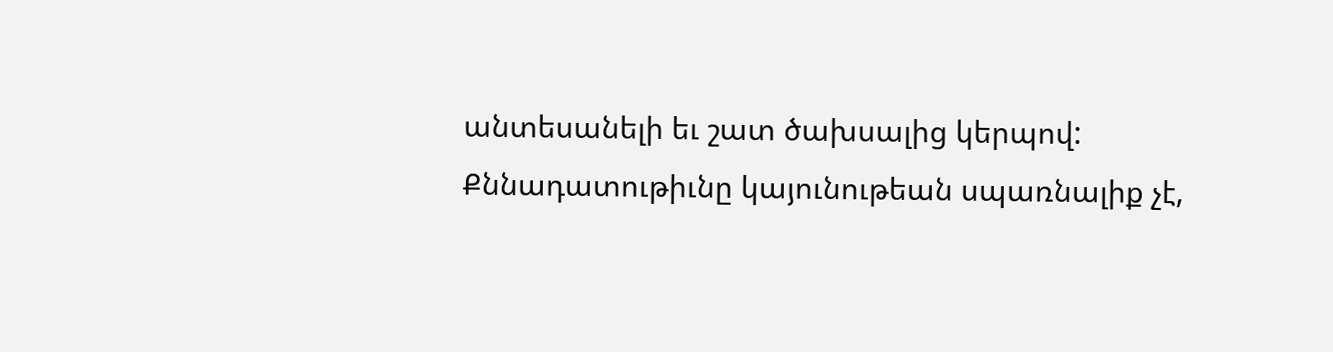անտեսանելի եւ շատ ծախսալից կերպով:
Քննադատութիւնը կայունութեան սպառնալիք չէ,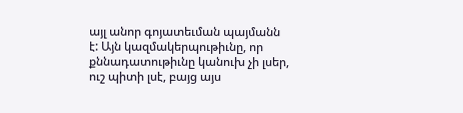այլ անոր գոյատեւման պայմանն է: Այն կազմակերպութիւնը, որ քննադատութիւնը կանուխ չի լսեր, ուշ պիտի լսէ, բայց այս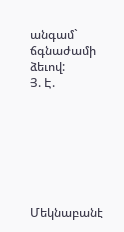անգամ` ճգնաժամի ձեւով:
Յ. Է.







Մեկնաբանէ